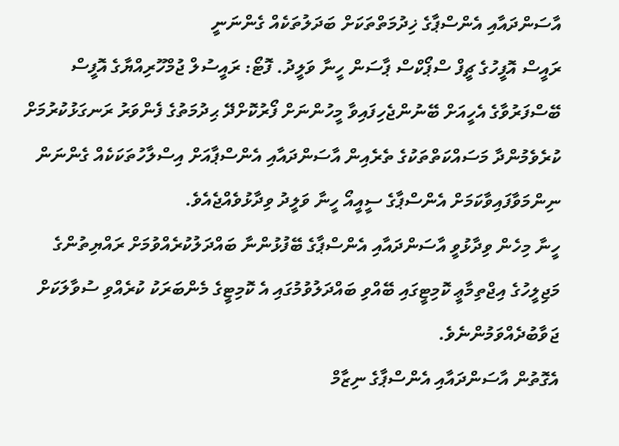އާސަންދައާއި އެންސްޕާގެ ޚިދުމަތްތަކަށް ބަދަލުތަކެއް ގެންނަނީ
ރައީސް އޮފީހުގެ ޗީފް ސްޕޯކްސް ޕާސަން ހީނާ ވަލީދު. ފޮޓޯ: ރައީސުލް ޖުމްހޫރިއްޔާގެ އޮފީސް
ބޭސްފަރުވާގެ އެހީއަށް ބޭނުންޖެހިފައިވާ މީހުންނަށް ފޯރުކޮށްދޭ ޙިދުމަތުގެ ފެންވަރު ރަނގަޅުކުރުމަށް ކުރެވެމުންދާ މަސައްކަތްތަކުގެ ތެރެއިން އާސަންދައާއި އެންސްޕާއަށް އިސްލާހުތަކަކެއް ގެންނަން ނިންމަވާފައިވާކަމަށް އެންސްޕާގެ ސީއީއޯ ހީނާ ވަލީދު ވިދާޅުވެއްޖެއެވެ.
ހީނާ މިހެން ވިދާޅުވީ އާސަންދައާއި އެންސްޕާގެ ބޭފުޅުންނާ ބައްދަލުކުރެއްވުމަށް ރައްޔިތުންގެ މަޖިލީހުގެ އިޖްތިމާޢީ ކޮމިޓީގައި ބޭއްވި ބައްދަލުވުމުގައި އެ ކޮމިޓީގެ މެންބަރަކު ކުރެއްވި ސުވާލަކަށް ޖަވާބުދެއްވަމުންނެވެ.
އެގޮތުން އާސަންދައާއި އެންސްޕާގެ ނިޒާމް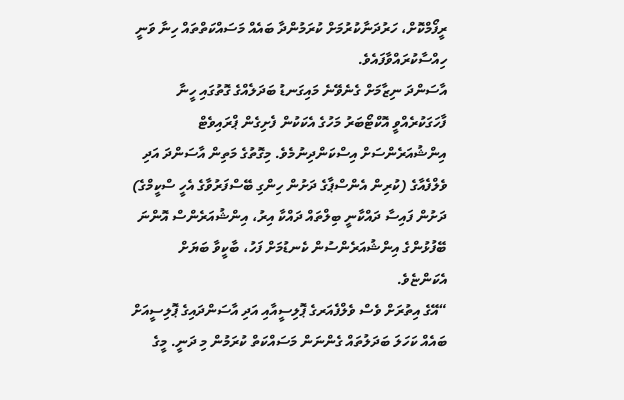ރީފޯމްކޮށް، ހަރުދަނާކުރުމަށް ކުރަމުންދާ ބައެއް މަސައްކަތްތައް ހިނާ ވަނީ ހިއްސާކުރައްވާފައެވެ.
އާސަންދަ ނިޒާމަށް ގެނެވޭނެ މައިގަނޑު ބަދަލެއްގެ ގޮތުގައި ހީނާ ފާހަގަކުރެއްވީ އޮކްޓޯބަރު މަހުގެ އެކަކުން ފެށިގެން ޕްރައިވެޓް އިންޝުއަރެންސަށް އިސްކަންދިނުމެވެ. މިގޮތުގެ މަތިން އާސަންދަ އަދި ވެލްފެއާގެ (ކުރިން އެންސްޕާގެ ދަށުން ހިންގި ބޭސްފަރުވާގެ އެހީ ސްކީމްގެ) ދަށުން ފައިސާ ދައްކާނީ ބިލްތައް ދައްކާ އިރު، އިންޝުއަރެންސް އޮންނަ ބޭފުޅުންގެ އިންޝުއަރެންސުން ކެނޑުމަށް ފަހު، ބާކީވާ ބަޔަށް އެކަންޏެވެ.
“އޭގެ އިތުރަށް ވެސް ވެލްފެއަރގެ ޕޮލިސީއާއި އަދި އާސަންދައިގެ ޕޮލިސީއަށް ބައެއް ކަހަލަ ބަދަލުތައް ގެންނަން މަސައްކަތް ކުރަމުން މި ދަނީ. މީގެ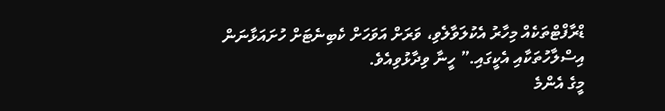ޑްރާފްޓްތަކެއް މިހާރު އެކުލަވާލެވި، ވަރަށް އަވަހަށް ކެބިނެޓަށް ހުށައަޅާނަން އިސްލާހުތަކާއި އެކީގައި.” ހީނާ ވިދާޅުވިއެވެ.
މީގެ އެންމެ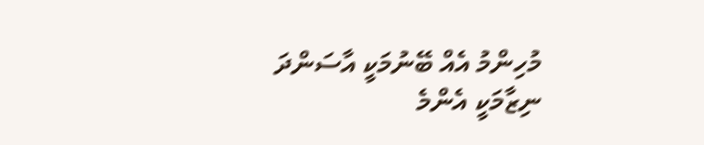މުހިންމު އެއް ބޭނުމަކީ އާސަންދަ ނިޒާމަކީ އެންމެ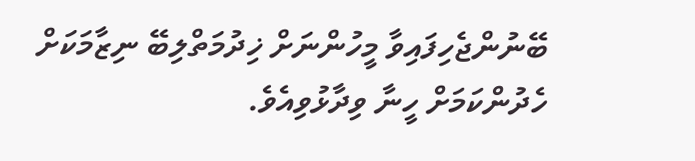ބޭނުންޖެހިފައިވާ މީހުންނަށް ޚިދުމަތްލިބޭ ނިޒާމަކަށް ހެދުންކަމަށް ހީނާ ވިދާޅުވިއެވެ.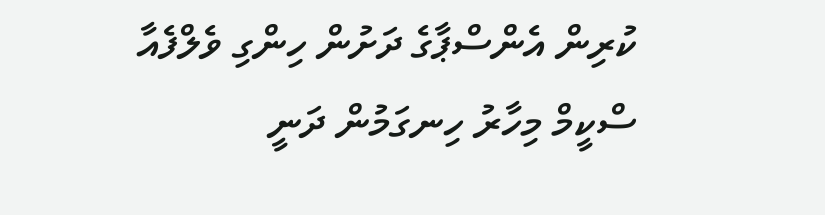ކުރިން އެންސްޕާގެ ދަށުން ހިންގި ވެލްފެއާ ސްކީމް މިހާރު ހިނގަމުން ދަނީ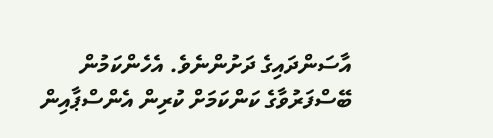އާސަންދައިގެ ދަށުންނެވެ. އެހެންކަމުން ބޭސްފަރުވާގެ ކަންކަމަށް ކުރިން އެންސްޕާއިން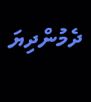ދެމުންދިޔަ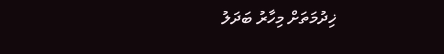ޚިދުމަތަށް މިހާރު ބަދަލު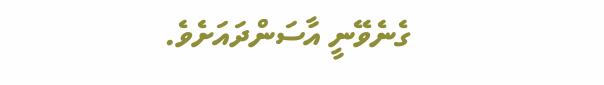ގެނެވޭނީ އާސަންދައަށެވެ.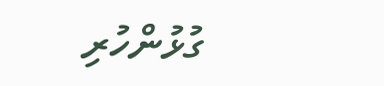ގުޅުންހުރި